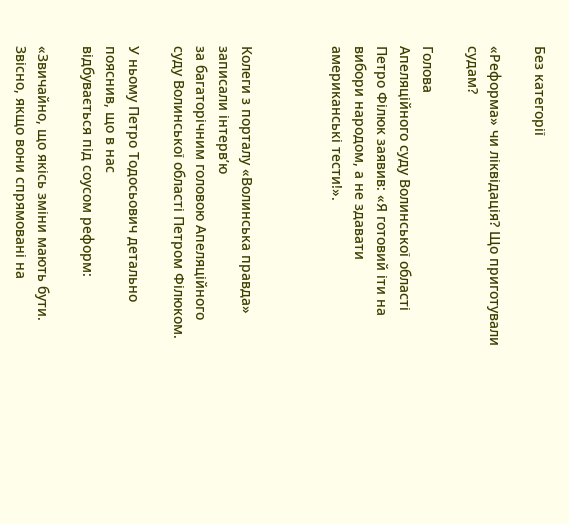Без категорії

«Реформа» чи ліквідація? Що приготували судам?

Голова
Апеляційного суду Волинської області Петро Філюк заявив: «Я готовий іти на
вибори народом, а не здавати американські тести!».



Колеги з порталу «Волинська правда» записали інтерв’ю
за багаторічним головою Апеляційного суду Волинської області Петром Філюком.

У ньому Петро Тодосьович детально пояснив, що в нас
відбувається під соусом реформ:

«Звичайно, що якісь зміни мають бути. Звісно, якщо вони спрямовані на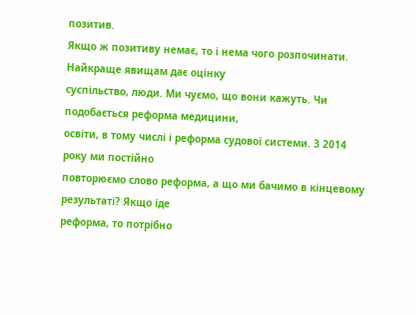позитив.
Якщо ж позитиву немає, то і нема чого розпочинати. Найкраще явищам дає оцінку
суспільство, люди. Ми чуємо, що вони кажуть. Чи подобається реформа медицини,
освіти, в тому числі і реформа судової системи. З 2014 року ми постійно
повторюємо слово реформа, а що ми бачимо в кінцевому результаті? Якщо іде
реформа, то потрібно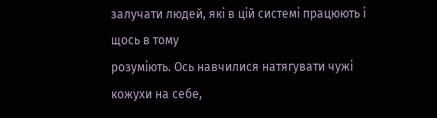залучати людей, які в цій системі працюють і щось в тому
розуміють. Ось навчилися натягувати чужі кожухи на себе,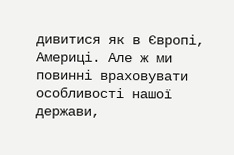дивитися як в Європі,
Америці. Але ж ми повинні враховувати особливості нашої держави,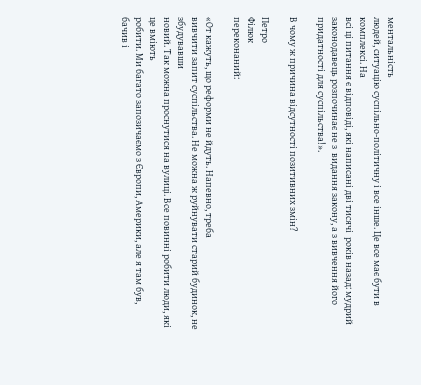ментальність
людей, ситуацію суспільно-політичну і все інше. Це все має бути в комплексі. На
всі ці питання є відповіді, які написані дві тисячі  років назад: мудрий
законодавець розпочинає не з  видання закону, а з вивчення його
придатності для суспільства!».

В чому ж причина відсутності позитивних змін?

Петро
Філюк
переконаний:

«От кажуть, що реформи не йдуть. Напевно, треба
вивчити запит суспільства. Не можна ж руйнувати старий будинок, не збудувавши
новий. Так можна проснутися на вулиці. Все повинні робити люди, які це вміють
робити. Ми багато запозичаємо з Європи, Америки, але я там був, бачив і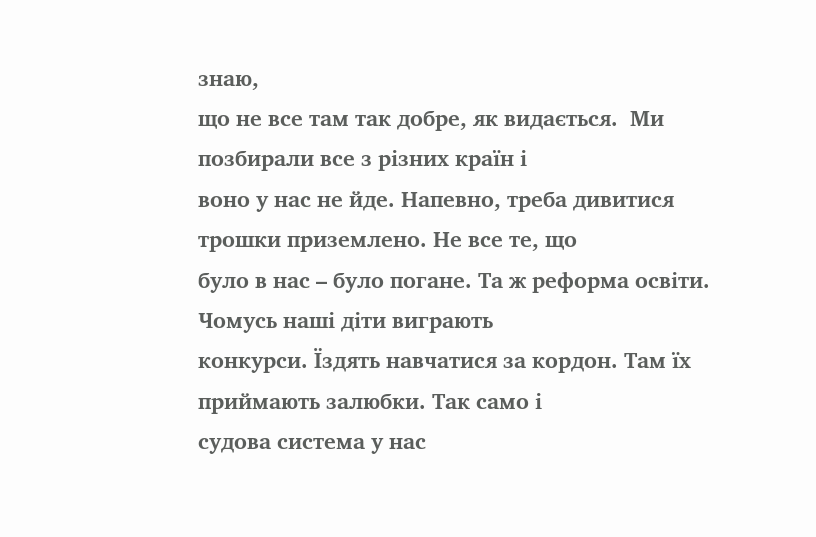знаю,
що не все там так добре, як видається.  Ми позбирали все з різних країн і
воно у нас не йде. Напевно, треба дивитися трошки приземлено. Не все те, що
було в нас – було погане. Та ж реформа освіти. Чомусь наші діти виграють
конкурси. Їздять навчатися за кордон. Там їх приймають залюбки. Так само і
судова система у нас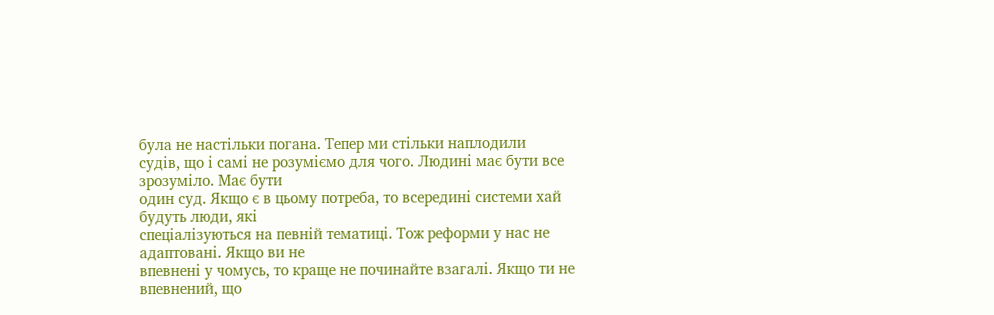була не настільки погана. Тепер ми стільки наплодили
судів, що і самі не розуміємо для чого. Людині має бути все зрозуміло. Має бути
один суд. Якщо є в цьому потреба, то всередині системи хай будуть люди, які
спеціалізуються на певній тематиці. Тож реформи у нас не адаптовані. Якщо ви не
впевнені у чомусь, то краще не починайте взагалі. Якщо ти не впевнений, що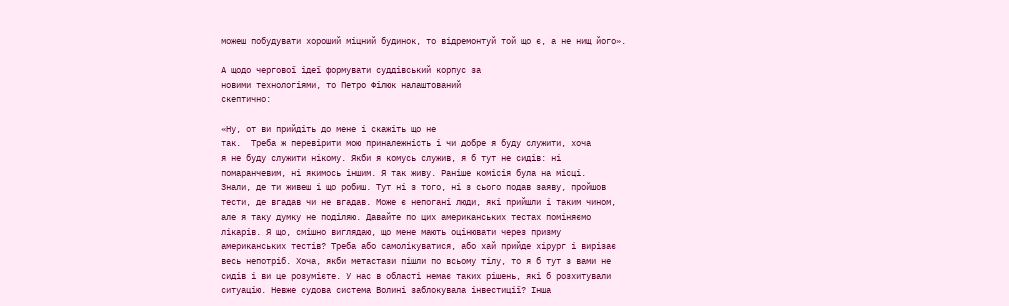можеш побудувати хороший міцний будинок, то відремонтуй той що є, а не нищ його».

А щодо чергової ідеї формувати суддівський корпус за
новими технологіями, то Петро Філюк налаштований
скептично:

«Ну, от ви прийдіть до мене і скажіть що не
так.  Треба ж перевірити мою приналежність і чи добре я буду служити, хоча
я не буду служити нікому. Якби я комусь служив, я б тут не сидів: ні
помаранчевим, ні якимось іншим. Я так живу. Раніше комісія була на місці.
Знали, де ти живеш і що робиш. Тут ні з того, ні з сього подав заяву, пройшов
тести, де вгадав чи не вгадав. Може є непогані люди, які прийшли і таким чином,
але я таку думку не поділяю. Давайте по цих американських тестах поміняємо
лікарів. Я що, смішно виглядаю, що мене мають оцінювати через призму
американських тестів? Треба або самолікуватися, або хай прийде хірург і вирізає
весь непотріб. Хоча, якби метастази пішли по всьому тілу, то я б тут з вами не
сидів і ви це розумієте. У нас в області немає таких рішень, які б розхитували
ситуацію. Невже судова система Волині заблокувала інвестиції? Інша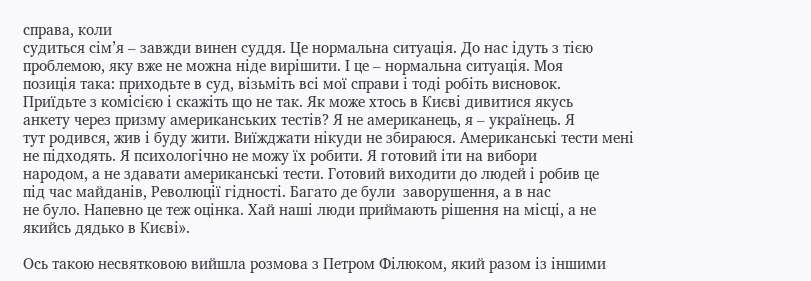справа, коли
судиться сім’я – завжди винен суддя. Це нормальна ситуація. До нас ідуть з тією
проблемою, яку вже не можна ніде вирішити. І це – нормальна ситуація. Моя
позиція така: приходьте в суд, візьміть всі мої справи і тоді робіть висновок.
Приїдьте з комісією і скажіть що не так. Як може хтось в Києві дивитися якусь
анкету через призму американських тестів? Я не американець, я – українець. Я
тут родився, жив і буду жити. Виїжджати нікуди не збираюся. Американські тести мені
не підходять. Я психологічно не можу їх робити. Я готовий іти на вибори
народом, а не здавати американські тести. Готовий виходити до людей і робив це
під час майданів, Революції гідності. Багато де були  заворушення, а в нас
не було. Напевно це теж оцінка. Хай наші люди приймають рішення на місці, а не
якийсь дядько в Києві».

Ось такою несвятковою вийшла розмова з Петром Філюком, який разом із іншими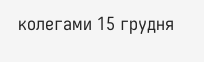колегами 15 грудня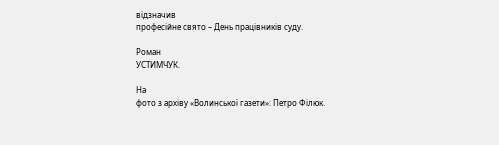відзначив
професійне свято – День працівників суду.

Роман
УСТИМЧУК.

На
фото з архіву «Волинської газети»: Петро Філюк.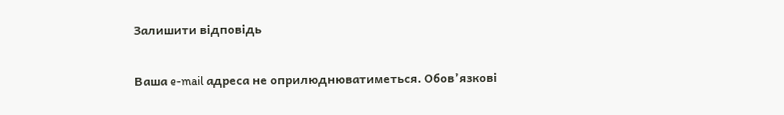Залишити відповідь

Ваша e-mail адреса не оприлюднюватиметься. Обов’язкові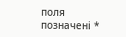поля позначені *